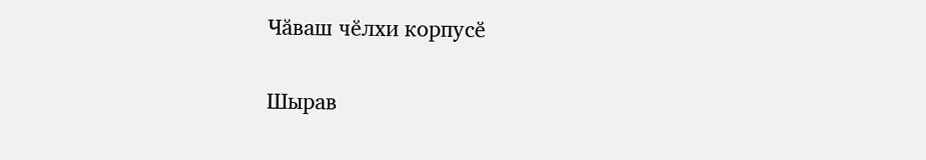Чӑваш чӗлхи корпусӗ

Шырав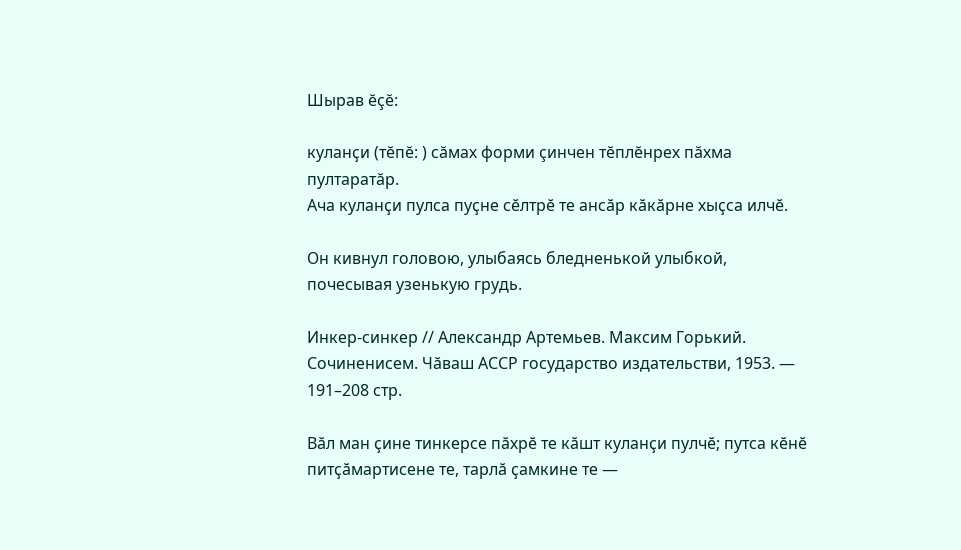Шырав ĕçĕ:

куланҫи (тĕпĕ: ) сăмах форми çинчен тĕплĕнрех пăхма пултаратăр.
Ача куланҫи пулса пуҫне сӗлтрӗ те ансӑр кӑкӑрне хыҫса илчӗ.

Он кивнул головою, улыбаясь бледненькой улыбкой, почесывая узенькую грудь.

Инкер-синкер // Александр Артемьев. Максим Горький. Сочиненисем. Чӑваш АССР государство издательстви, 1953. — 191–208 стр.

Вӑл ман ҫине тинкерсе пӑхрӗ те кӑшт куланҫи пулчӗ; путса кӗнӗ питҫӑмартисене те, тарлӑ ҫамкине те —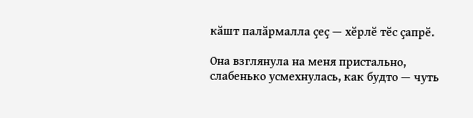кӑшт палӑрмалла ҫеҫ — хӗрлӗ тӗс ҫапрӗ.

Она взглянула на меня пристально, слабенько усмехнулась, как будто — чуть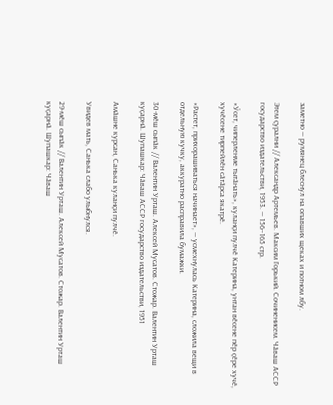заметно — румянец блеснул на опавших щеках и потном лбу.

Этем ҫурални // Александр Артемьев. Максим Горький. Сочиненисем. Чӑваш АССР государство издательстви, 1953. — 156–165 стр.

«Ӳсет, чиперленме тытӑнать», куланҫи пулчӗ Катерина, унтан вӗсене пӗр ҫӗре хучӗ, хучӗсене тирпейлӗн сӑтӑрса якатрӗ.

«Растет, прихорашиваться начинает», — усмехнулась Катерина, сложила вещи в отдельную кучку, аккуратно расправила бумажки.

30-мӗш сыпӑк // Валентин Урташ. Алексей Мусатов. Стожар. Валентин Урташ куҫарнӑ. Шупашкар: Чӑваш АССР государство издательстви, 1951

Амӑшне курсан, Санька куланҫи пулчӗ.

Увидев мать, Санька слабо улыбнулся.

29-мӗш сыпӑк // Валентин Урташ. Алексей Мусатов. Стожар. Валентин Урташ куҫарнӑ. Шупашкар: Чӑваш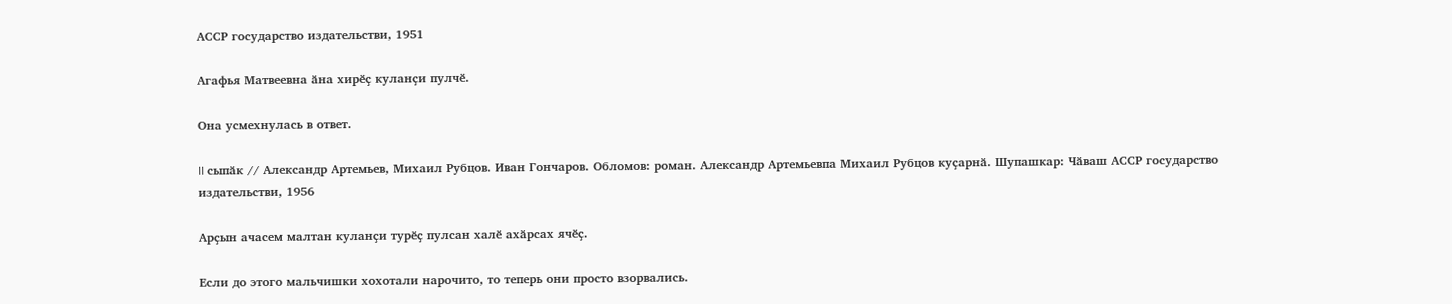АССР государство издательстви, 1951

Агафья Матвеевна ӑна хирӗҫ куланҫи пулчӗ.

Она усмехнулась в ответ.

II сыпӑк // Александр Артемьев, Михаил Рубцов. Иван Гончаров. Обломов: роман. Александр Артемьевпа Михаил Рубцов куҫарнӑ. Шупашкар: Чӑваш АССР государство издательстви, 1956

Арҫын ачасем малтан куланҫи турӗҫ пулсан халӗ ахӑрсах ячӗҫ.

Если до этого мальчишки хохотали нарочито, то теперь они просто взорвались.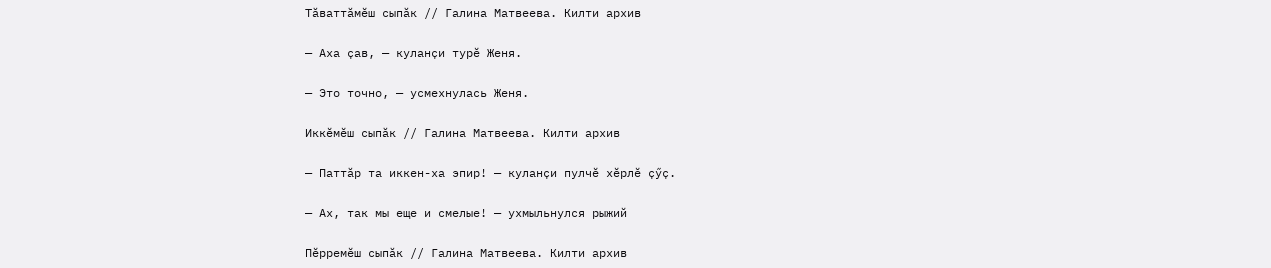Тӑваттӑмӗш сыпӑк // Галина Матвеева. Килти архив

— Аха ҫав, — куланҫи турӗ Женя.

— Это точно, — усмехнулась Женя.

Иккӗмӗш сыпӑк // Галина Матвеева. Килти архив

— Паттӑр та иккен-ха эпир! — куланҫи пулчӗ хӗрлӗ ҫӳҫ.

— Ах, так мы еще и смелые! — ухмыльнулся рыжий

Пӗрремӗш сыпӑк // Галина Матвеева. Килти архив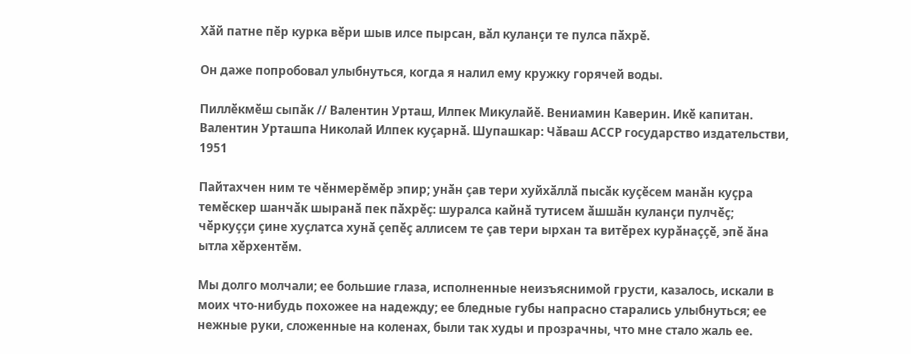Хӑй патне пӗр курка вӗри шыв илсе пырсан, вӑл куланҫи те пулса пӑхрӗ.

Он даже попробовал улыбнуться, когда я налил ему кружку горячей воды.

Пиллӗкмӗш сыпӑк // Валентин Урташ, Илпек Микулайӗ. Вениамин Каверин. Икӗ капитан. Валентин Урташпа Николай Илпек куҫарнӑ. Шупашкар: Чӑваш АССР государство издательстви, 1951

Пайтахчен ним те чӗнмерӗмӗр эпир; унӑн ҫав тери хуйхӑллӑ пысӑк куҫӗсем манӑн куҫра темӗскер шанчӑк шыранӑ пек пӑхрӗҫ: шуралса кайнӑ тутисем ӑшшӑн куланҫи пулчӗҫ; чӗркуҫҫи ҫине хуҫлатса хунӑ ҫепӗҫ аллисем те ҫав тери ырхан та витӗрех курӑнаҫҫӗ, эпӗ ӑна ытла хӗрхентӗм.

Мы долго молчали; ее большие глаза, исполненные неизъяснимой грусти, казалось, искали в моих что-нибудь похожее на надежду; ее бледные губы напрасно старались улыбнуться; ее нежные руки, сложенные на коленах, были так худы и прозрачны, что мне стало жаль ее.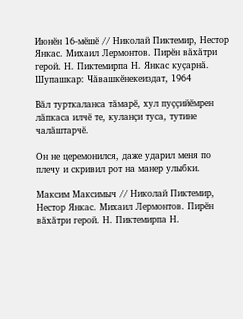Июнӗн 16-мӗшӗ // Николай Пиктемир, Нестор Янкас. Михаил Лермонтов. Пирӗн вӑхӑтри герой. Н. Пиктемирпа Н. Янкас куҫарнӑ. Шупашкар: Чӑвашкӗнекеиздат, 1964

Вӑл турткаланса тӑмарӗ, хул пуҫҫийӗмрен лӑпкаса илчӗ те, куланҫи туса, тутине чалӑштарчӗ.

Он не церемонился, даже ударил меня по плечу и скривил рот на манер улыбки.

Максим Максимыч // Николай Пиктемир, Нестор Янкас. Михаил Лермонтов. Пирӗн вӑхӑтри герой. Н. Пиктемирпа Н.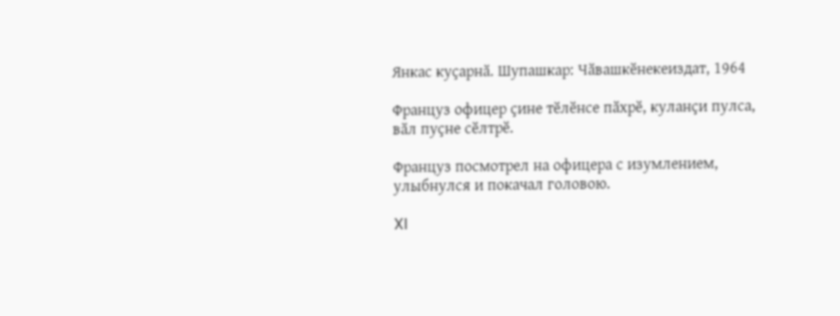Янкас куҫарнӑ. Шупашкар: Чӑвашкӗнекеиздат, 1964

Француз офицер ҫине тӗлӗнсе пӑхрӗ, куланҫи пулса, вӑл пуҫне сӗлтрӗ.

Француз посмотрел на офицера с изумлением, улыбнулся и покачал головою.

XI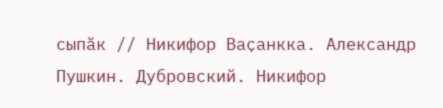сыпӑк // Никифор Ваҫанкка. Александр Пушкин. Дубровский. Никифор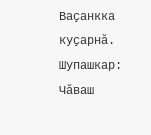Ваҫанкка куҫарнӑ. Шупашкар: Чӑваш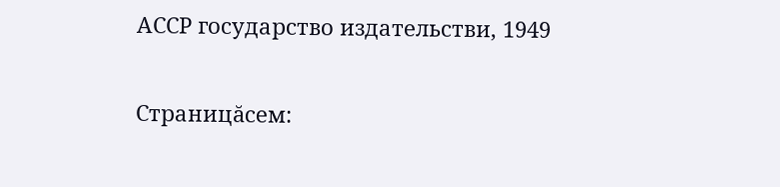АССР государство издательстви, 1949

Страницăсем: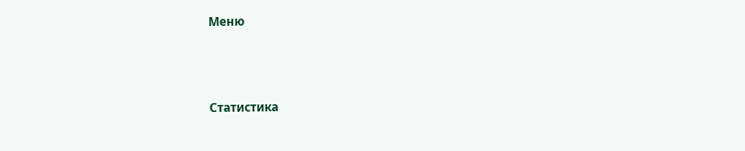Меню



Статистика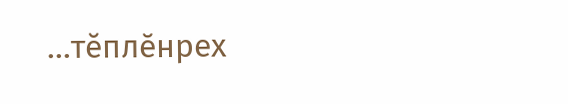...тĕплӗнрех